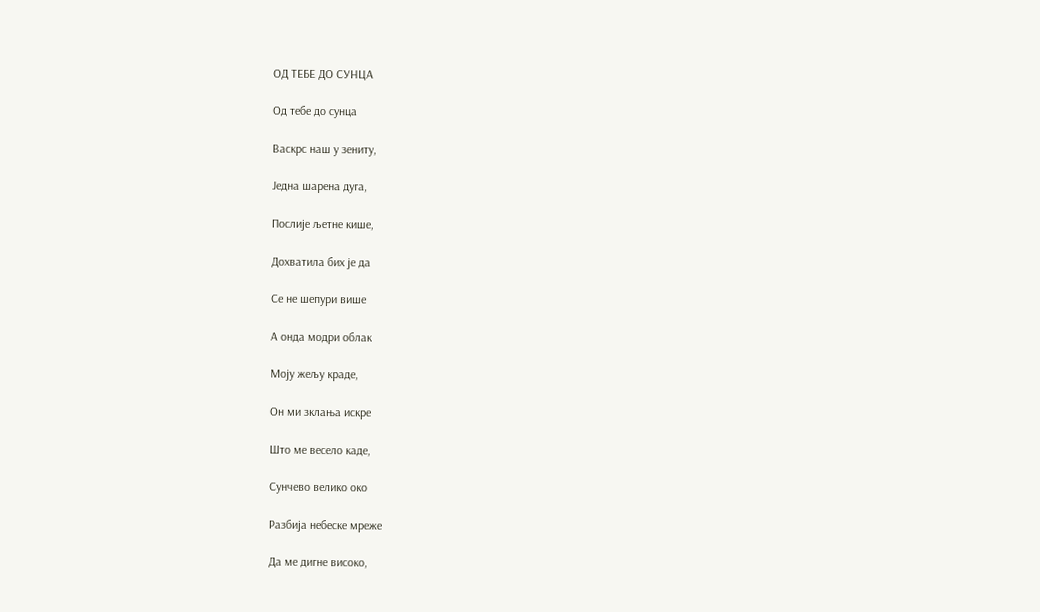ОД ТЕБЕ ДО СУНЦА

Од тебе до сунца

Васкрс наш у зениту,

Једна шарена дуга,

Послије љетне кише,

Дохватила бих је да

Се не шепури више

А онда модри облак

Моју жељу краде,

Он ми зклања искре

Што ме весело каде,

Сунчево велико око

Разбија небеске мреже

Да ме дигне високо,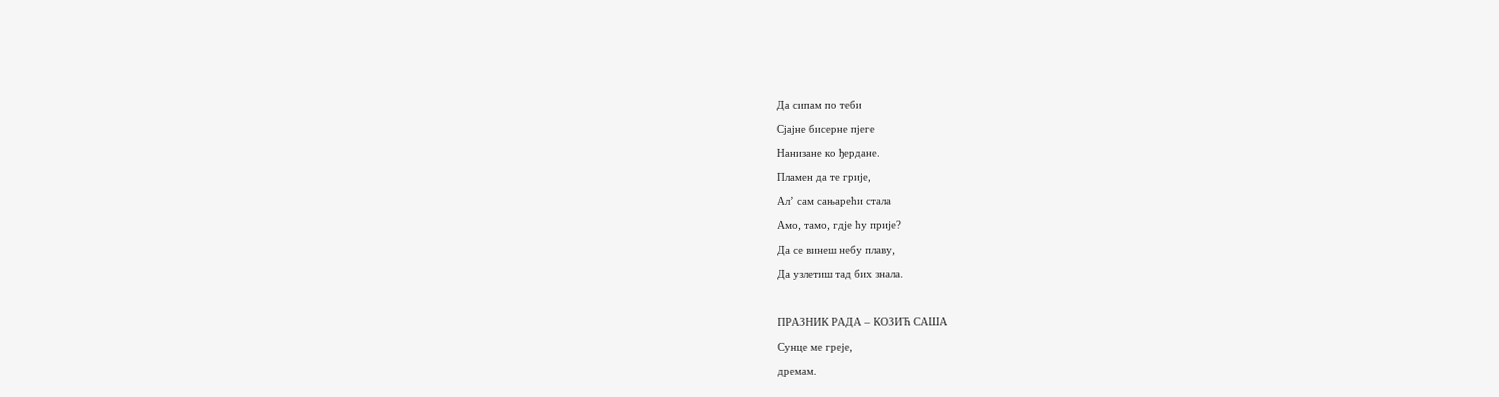Да сипам по теби

Сјајне бисерне пјеге

Нанизане ко ђердане.

Пламен да те грије,

Ал’ сам сањарећи стала

Амо, тамо, гдје ћу прије?

Да се винеш небу плаву,

Да узлетиш тад бих знала.



ПРАЗНИК РАДА – КОЗИЋ САША

Сунце ме греје,

дремам.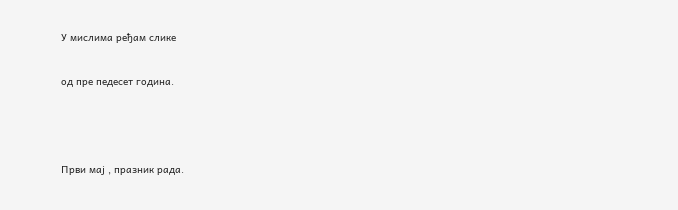У мислима ређам слике

од пре педесет година.



Први мај , празник рада.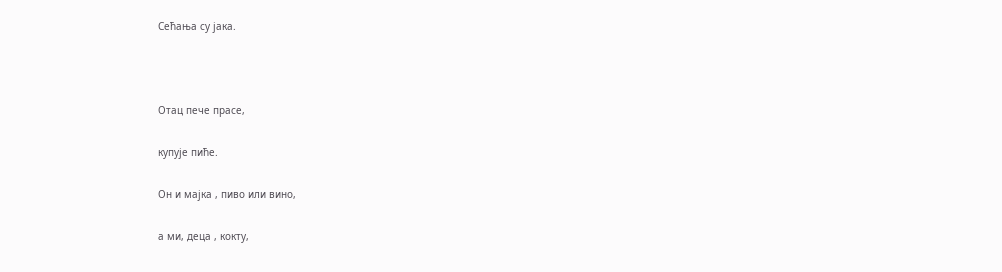Сећања су јака.



Отац пече прасе,

купује пиће.

Он и мајка , пиво или вино,

а ми, деца , кокту,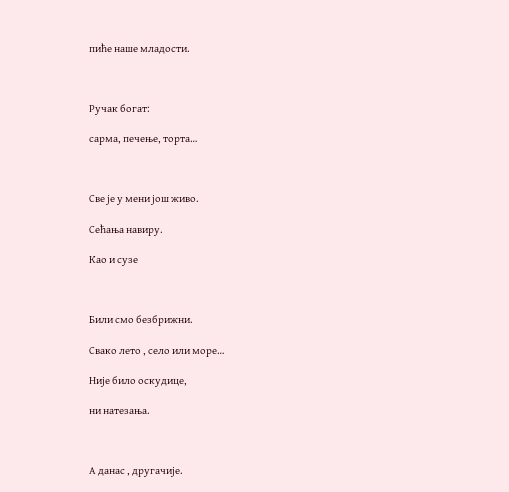пиће наше младости.



Ручак богат:

сарма, печење, торта…



Све је у мени још живо.

Сећања навиру.

Као и сузе



Били смо безбрижни.

Свако лето , село или море…

Није било оскудице,

ни натезања.



А данас , другачије.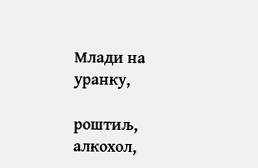Млади на уранку,

роштиљ, алкохол,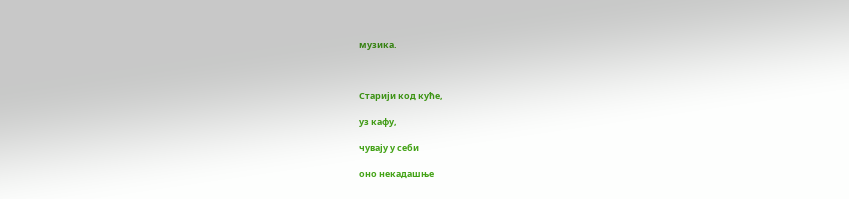музика.



Старији код куће,

уз кафу,

чувају у себи

оно некадашње